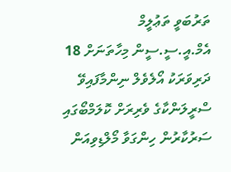ތަރުބަވީ ތަޢުލީމް
އެމް.އީ.ސީ.ސީން މިހާތަނަށް 18 ދަރިވަރަކު އޯލެވެލް ނިންމާފައިވޭ
ސްރީލަންކާގެ ވެރިރަށް ކޮލަމްބޯގައި ސަރުކާރުން ހިންގަވާ މޯލްޑިވިއަން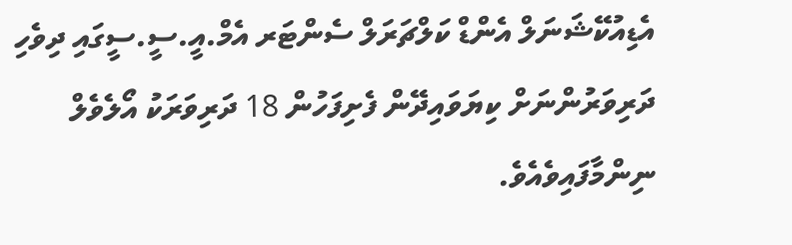އެޑިއުކޭޝަނަލް އެންޑް ކަލްޗަރަލް ސެންޓަރ އެމް.އީ.ސީ.ސީގައި ދިވެހި ދަރިވަރުންނަށް ކިޔަވައިދޭން ފެށިފަހުން 18 ދަރިވަރަކު އޯލެވެލް ނިންމާފައިވެއެވެ.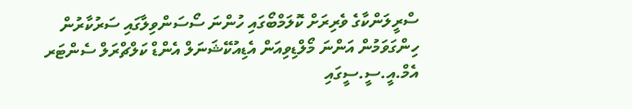ސްރީލަންކާގެ ވެރިރަށް ކޮލަމްބޯގައި ހުންނަ ސޯސަންވިލާގައި ސަރުކާރުން ހިންގަވަމުން އަންނަ މޯލްޑިވިއަން އެޑިއުކޭޝަނަލް އެންޑް ކަލްޗްރަލް ސެންޓަރ އެމް.އީ.ސީ.ސީގައި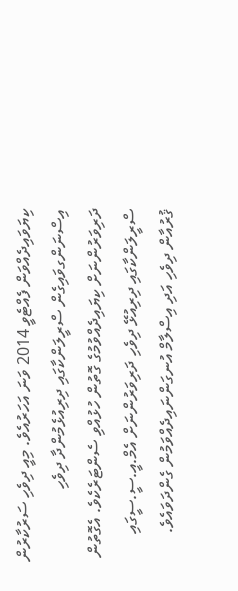ކިޔަވައިދެއްވަން ފެއްޓެވީ 2014 ވަނަ އަހަރުއެވެ. މިއީ ދިވެހި ސަރުކާރުން އިސްނަންގވައިގެން ސްރީލަންކާގައި ދިރިއުޅެމުންދާ ދިވެހި ދަރިވަރުންނަށް ކިޔައިދެއްވުމުގެ ގޮތުން ހުޅުއްވި ސެންޓަރެކެވެ. އެގޮތުން ސްރީލަންކާގައި ދިރިއުޅޭ ދިވެހި ދަރިވަރުންނަށް އެމް.އީ.ސީ.ސީގައި ޤުރުއާން ދިވެހި އަދި އިސްލާމް އުނގަންނައިދެއްވަމުން ގެންދަވައެވެ.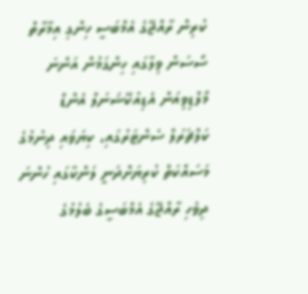ކުރިން ރާއްޖޭގެ އެމްބަސީ ހިންގި އިމާރާތް ސޯސަން ވިލާގައި ހިންގަމުން އަންނަ މޯލްޑިވިއަން އެޑިއުކޭޝަނަލް އެންޑް ކަލްޗަރަލް ސެންޓަރުގައި، ކިޔަވައި ދިނުމުގެ މަސައްކަތް ކުރިޔަށްދަނީ ލަންކާގައި ހުންނަ ދިވެހި ރާއްޖޭގެ އެމްބަސީގެ ބެލުމުގެ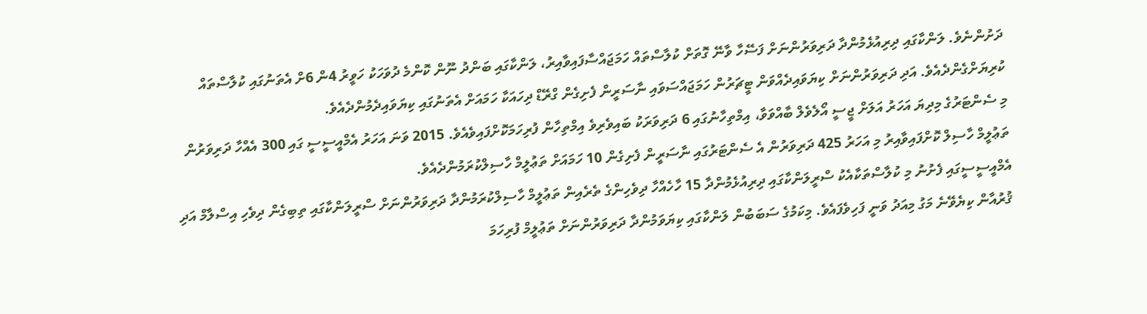ދަށުންނެވެ. ލަންކާގައި ދިރިއުޅެމުންދާ ދަރިވަރުންނަށް ފަސޭހާ ވާނޭ ގޮތަށް ކުލާސްތައް ހަމަޖައްސާފައިވާއިރު، ލަންކާގައި ބަންދު ނޫން ކޮންމެ ދުވަހަކު ހަވީރު 4ން 6ށް އެތަނުގައި ކުލާސްތައް ކުރިޔަށްގެންދެއެވެ. އަދި ދަރިވަރުންނަށް ކިޔަވައިދެއްވަން ޓީޗަރުން ހަމަޖައްސަވައި ނާސަރީން ފެށިގެން ގްރޭޑް ދިހައަކާ ހަމައަށް އެތަނުގައި ކިޔަވައިދެމުންދެއެވެ.
މި ސެންޓަރުގެ މިދިޔަ އަހަރު އަލަށް ޖީސީ އޯލެވެލް ބާއްވަވާ، އިމްތިހާނުގައި 6 ދަރިވަރަކު ބައިވެރިވެ އިމްތިހާން ފުރިހަމަކޮށްފައިވެއެވެ. 2015 ވަނަ އަހަރު އެމްއީސީސީ ގައި 300 އެއްހާ ދަރިވަރުން ތަޢުލީމް ހާސިލް ކޮށްފައިވާއިރު މި އަހަރު 425 ދަރިވަރުން އެ ސެންޓަރުގައި ނާސަރީން ފެށިގެން 10 ހަމައަށް ތަޢުލީމް ހާސިލްކުރަމުންދެއެވެ.
އެމްއީސީސީގައި ފެށުނު މި ކުލާސްތަކާއެކު ސްރީލަންކާގައި ދިރިއުޅެމުންދާ 15 ހާހެއްހާ ދިވެހިންގެ ތެރެއިން ތަޢުލީމް ހާސިލްކުރަމުންދާ ދަރިވަރުންނަށް ސްރީލަންކާގައި ތިބިގެން ދިވެހި އިސްލާމް އަދި ޤުރުއާން ކިޔެވޭނެ މަގު މިއަދު ވަނީ ފަހިވެފައެވެ. މިކަމުގެ ސަބަބުން ލަންކާގައި ކިޔަވަމުންދާ ދަރިވަރުންނަށް ތަޢުލީމް ފުރިހަމަ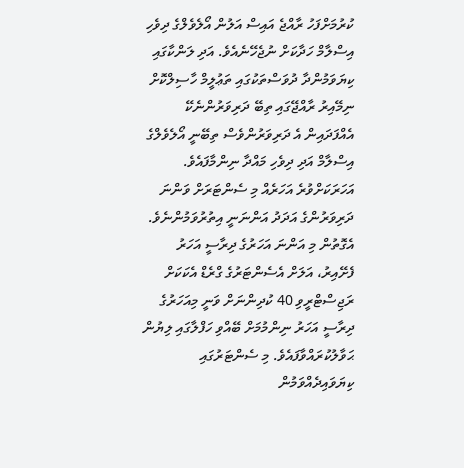ކުރުމަށްފަހު ރާއްޖެ އައިސް އަލުން އޯލެވެލްގެ ދިވެހި އިސްލާމް ހަދާކަށް ނުޖެހޭނެއެވެ. އަދި ލަންކާގައި ކިޔަވަމުންދާ ދުވަސްތަކުގައި ތަޢުލީމް ހާސިލްކޮށް ނިމޭއިރު ރާއްޖޭގައި ތިބޭ ދަރިވަރުންނެކޭ އެއްފަދައިން އެ ދަރިވަރުންވެސް ތިބޭނީ އޯލެވެލްގެ އިސްލާމް އަދި ދިވެހި މައްދާ ނިންމާފައެވެ.
އަހަރަކަށްވުރެ އަހަރެއް މި ސެންޓަރަށް ވަންނަ ދަރިވަރުންގެ އަދަދު އަންނަނީ އިތުރުވަމުންނެވެ. އެގޮތުން މި އަންނަ އަހަރުގެ ދިރާސީ އަހަރު ފެށޭއިރު، އަލަށް އެސެންޓަރުގެ ގްރެޑް އެކަކަށް ރަޖިސްޓްރީވި 40 ކުދިންނަށް ވަނީ މިއަހަރުގެ ދިރާސީ އަހަރު ނިންމުމަށް ބޭއްވި ހަފްލާގައި ލިޔުން ޙަވާލުކުރައްވާފައެވެ. މި ސެންޓަރުގައި ކިޔަވައިދެއްވަމުން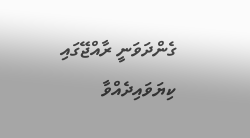ގެންދަވަނީ ރާއްޖޭގައި ކިޔަވައިދެއްވާ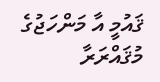ޤައުމީ އާ މަންހަޖުގެ މުޤައްރަރާ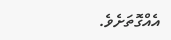އެއްގޮތަށެވެ.